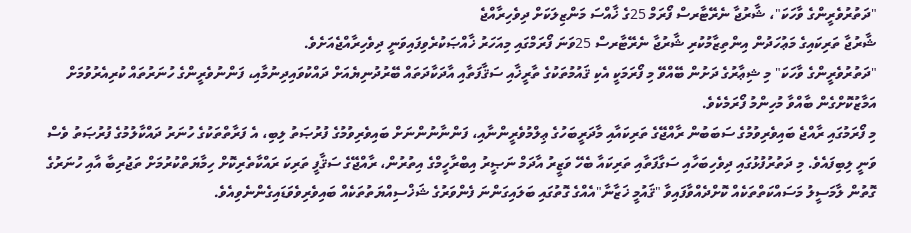"ދަތުރުވެރީންގެ ވާހަކަ"، ޝާރުޖާ ނެރޭޓާރސް ފޯރަމް 25ގެ ޚާއްސަ މަންޒިލަކަށް ދިވެހިރާއްޖެ
ޝާރުޖާ ތަރިކައިގެ މަޢުހަދުން އިންތިޒާމުކުރި ޝާރުޖާ ނެރޭޓާރސް 25ވަނަ ފޯރަމްގައި މިއަހަރު ޚާއްޞަކުރެވިފައިވަނީ ދިވެހިރާއްޖެއަށެވެ.
"ދަތުރުވެރީންގެ ވާހަކަ" މި ޝިޢާރުގެ ދަށުން ބޭއްވޭ މި ފޯރަމަކީ އެކި ޤައުމުތަކުގެ ތާރީޚާއި ސަޤާފަތާއި އާދަކާދަތައް ބޭރުދުނިޔެއަށް ދައްކުވައިދިނުމާއި، ފަންނުވެރީންގެ ހުނަރުތައް ކުރިއެރުވުމަށް އަމާޒުކޮށްގެން ބާއްވާ މުހިންމު ފޯރަމެކެވެ.
މި ފޯރަމުގައި ރާއްޖެ ބައިވެރިވުމުގެ ސަބަބުން ރާއްޖޭގެ ތަރިކައާއި މާދަރީބަހުގެ ޢިލްމުވެރީންނާއި، ފަންނާނުންނަށް ބައިވެރިވުމުގެ ފުރުޞަތު ލިބި، އެ ފަރާތްތަކުގެ ހުނަރު ދައްކާލުމުގެ ފުރުޞަތު ވެސް ވަނީ ލިބިފައެވެ. މި ދަތުރުފުޅުގައި ދިވެހިބަހާއި ސަގާފަތާއި ތަރިކައާ ބެހޭ ވަޒީރު އާދަމް ނަޞީރު އިބްރާހީމްގެ އިތުރުން، ރާއްޖޭގެ ސަޤާފީ ތަރިކަ ރައްކާތެރިކޮށް ހިމާޔަތްކުރުމަށް ތަޖުރިބާ އާއި ހުނަރުގެ ގޮތުން ލާމަސީލު މަސައްކަތްތަކެއް ކޮށްދެއްވާފައިވާ "ޤައުމީ ޚަޒާނާ"އެއްގެ ގޮތުގައި ބަލައިގަންނަ ފެންވަރުގެ ޝަޚްސިއްޔަތުތަކެއް ބައިވެރިވެވަޑައިގެންނެވިއެވެ.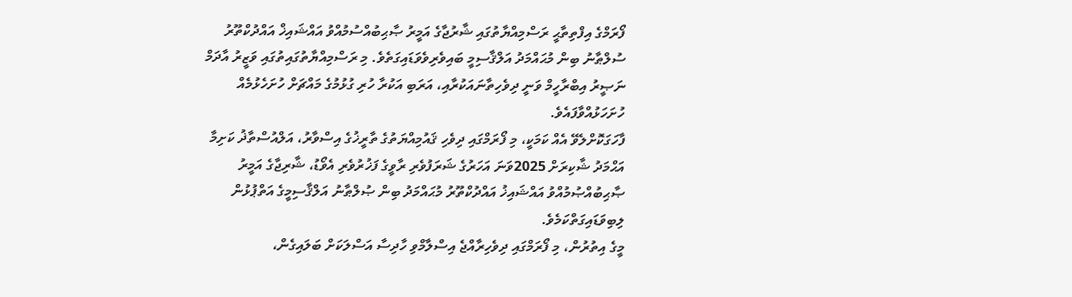ފޯރަމްގެ އިފްތިތާޙީ ރަސްމިއްޔާތުގައި ޝާރުޖާގެ އަމީރު ޞާޙިބުއްސުމުއްވު އައްޝައިޚް އައްދުކްތޫރު ސުލްޠާނު ބިން މުޙައްމަދު އަލްޤާސިމީ ބައިވެރިވެވަޑައިގަތެވެ. މި ރަސްމިއްޔާތުގައިތުގައި ވަޒީރު އާދަމް ނަޞީރު އިބްރާހީމް ވަނީ ދިވެހިތާނައަކުރާއި، އަރަބި އަކުރާ ހުރި ގުޅުމުގެ މައްޗަށް ހުށަހެޅުމެއް ހުށަހަޅުއްވާފައެވެ.
ފާހަގަކޮށްލެވޭ އެއް ކަމަކީ، މި ފޯރަމްގައި ދިވެހި ޤައުމިއްޔަތުގެ ތާރީޚުގެ އިސްވާރު، އަލްއުސްތާޛު ކަށިމާ އަޙްމަދު ޝާކިރަށް 2025ވަނަ އަހަރުގެ ޝަރަފުވެރި ރާވީގެ ފަޚުރުވެރި އެވޯޑު، ޝާރިޖާގެ އަމީރު ޞާޙިބުއްޞުމުއްވު އައްޝައިޚު އައްދުކްތޫރު މުޙައްމަދު ބިން ޞުލްޠާނު އަލްޤާސިމީގެ އަތްޕުޅުން ލިބިވަޑައިގަތްކަމެވެ.
މީގެ އިތުރުން، މި ފޯރަމްގައި ދިވެހިރާއްޖެ އިސްލާމްވި ހާދިސާ އަސްލަކަށް ބަލައިގެން،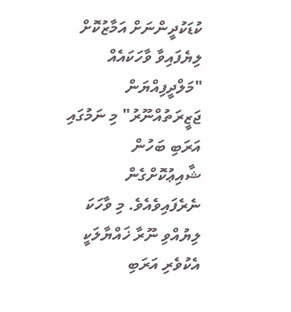ކުޑަކުދީންނަށް އަމާޒުކޮށް ލިޔެފައިވާ ވާހަކައެއް "މަލްދީފިއްޔަން ޖަޒީރަތުއްނޫރު" މި ނަމުގައި އަރަބި ބަހުން ޝާއިޢުކޮށްގެން ނެރެފައިވެއެވެ. މި ވާހަކަ ލިޔުއްވި ނޫރާ ޚައްޔާލަކީ އެކުވެރި އަރަބި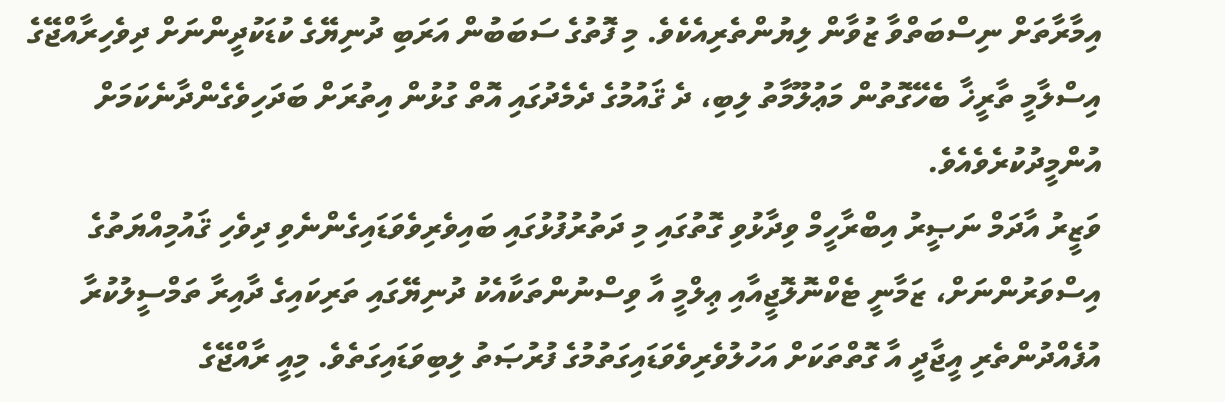އިމާރާތަށް ނިސްބަތްވާ ޒުވާން ލިޔުންތެރިއެކެވެ. މި ފޮތުގެ ސަބަބުން އަރަބި ދުނިޔޭގެ ކުޑަކުދީންނަށް ދިވެހިރާއްޖޭގެ އިސްލާމީ ތާރީޚާ ބެހޭގޮތުން މަޢުލޫމާތު ލިބި، ދެ ޤައުމުގެ ދެމެދުގައި އޮތް ގުޅުން އިތުރަށް ބަދަހިވެގެންދާނެކަމަށް އުންމީދުކުރެވެއެވެ.
ވަޒީރު އާދަމް ނަޞީރު އިބްރާހީމް ވިދާޅުވި ގޮތުގައި މި ދަތުރުފުޅުގައި ބައިވެރިވެވަޑައިގެންނެވި ދިވެހި ޤައުމިއްޔަތުގެ އިސްވަރުންނަށް، ޒަމާނީ ޓެކްނޮލޮޖީއާއި ޢިލްމީ އާ ވިސްނުންތަކާއެކު ދުނިޔޭގައި ތަރިކައިގެ ދާއިރާ ތަމްސީލުކުރާ އުފެއްދުންތެރި އީޖާދީ އާ ގޮތްތަކަށް އަހުލުވެރިވެވަޑައިގަތުމުގެ ފުރުޞަތު ލިބިވަޑައިގަތެވެ. މިއީ ރާއްޖޭގެ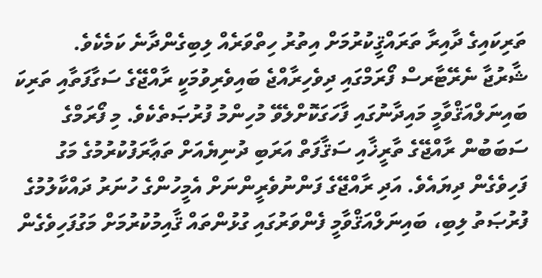ތަރިކައިގެ ދާއިރާ ތަރައްޤީކުރުމަށް އިތުރު ހިތްވަރެއް ލިބިގެންދާނެ ކަމެކެވެ.
ޝާރުޖާ ނެރޭޓާރސް ފޯރަމްގައި ދިވެހިރާއްޖެ ބައިވެރިވުމަކީ ރާއްޖޭގެ ސަގާފަތާއި ތަރިކަ ބައިނަލްއަޤްވާމީ މައިދާނުގައި ފާހަގަކޮށްލެވޭ މުހިންމު ފުރުޞަތެކެވެ. މި ފޯރަމްގެ ސަބަބުން ރާއްޖޭގެ ތާރީޚާއި ސަޤާފަތް އަރަބި ދުނިޔެއަށް ތަޢާރަފުކުރުމުގެ މަގު ފަހިވެގެން ދިޔައެވެ. އަދި ރާއްޖޭގެ ފަންނުވެރީންނަށް އެމީހުންގެ ހުނަރު ދައްކާލުމުގެ ފުރުޞަތު ލިބި، ބައިނަލްއަޤްވާމީ ފެންވަރުގައި ގުޅުންތައް ޤާއިމުކުރުމަށް މަގުފަހިވެގެން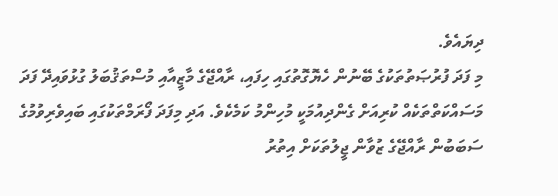ދިޔައެވެ.
މި ފަދަ ފުރުޞަތުތަކުގެ ބޭނުން ހެޔޮގޮތުގައި ހިފައި، ރާއްޖޭގެ މާޒީއާއި މުސްތަޤުބަލު ގުޅުވައިދޭ ފަދަ މަސައްކަތްތަކެއް ކުރިއަށް ގެންދިއުމަކީ މުހިންމު ކަމެކެވެ. އަދި މިފަދަ ފޯރަމްތަކުގައި ބައިވެރިވުމުގެ ސަބަބުން ރާއްޖޭގެ ޒުވާން ޖީލުތަކަށް އިތުރު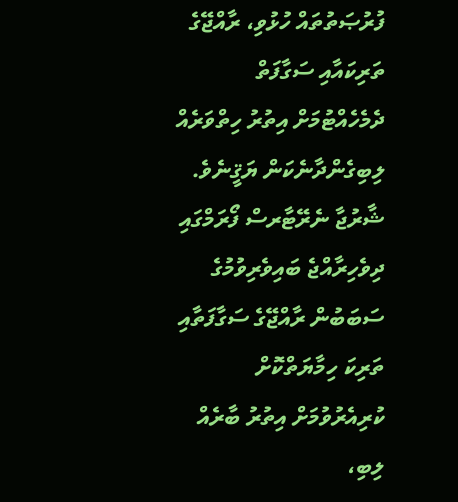ފުރުޞަތުތައް ހުޅުވި، ރާއްޖޭގެ ތަރިކައާއި ސަގާފަތް ދެމެހެއްޓުމަށް އިތުރު ހިތްވަރެއް ލިބިގެންދާނެކަން ޔަޤީނެވެ.
ޝާރުޖާ ނެރޭޓާރސް ފޯރަމްގައި ދިވެހިރާއްޖެ ބައިވެރިވުމުގެ ސަބަބުން ރާއްޖޭގެ ސަގާފަތާއި ތަރިކަ ހިމާޔަތްކޮށް ކުރިއެރުވުމަށް އިތުރު ބާރެއް ލިބި،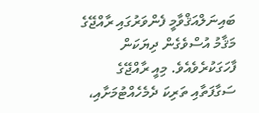ބައިނަލްއަޤްވާމީ ފެންވަރުގައި ރާއްޖޭގެ މަޤާމު އުސްވެގެން ދިޔަކަން ފާހަގަކުރެވެއެވެ. މިއީ ރާއްޖޭގެ ސަގާފަތާއި ތަރިކަ ދެމެހެއްޓުމަށާއި،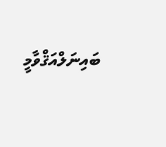ބައިނަލްއަޤްވާމީ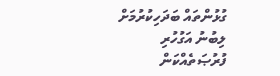ގުޅުންތައް ބަދަހިކުރުމަށް ލިބުނު އަގުހުރި ފުރުޞަތެއްކަން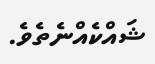ޝައްކެއްނެތެވެ.